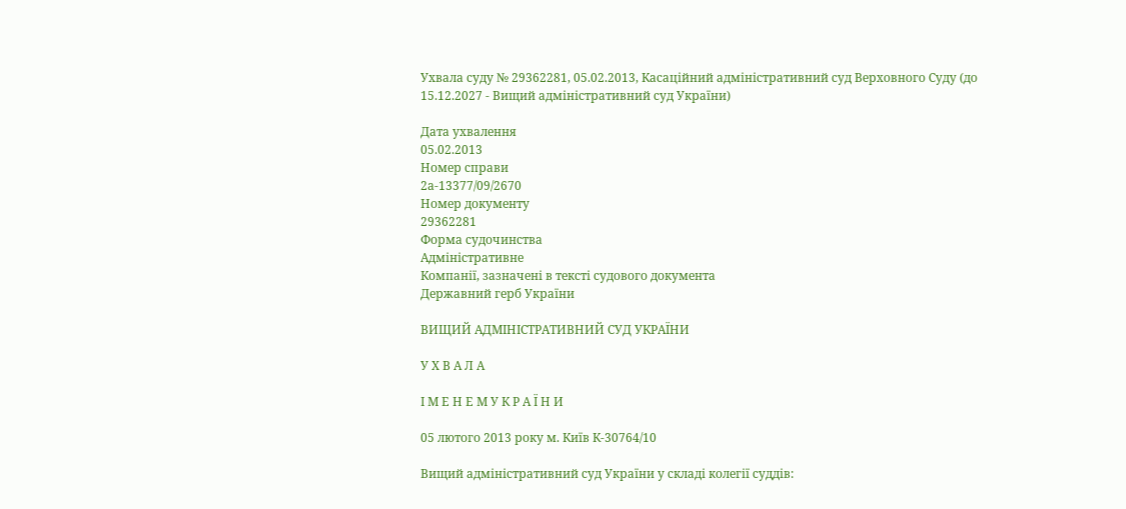Ухвала суду № 29362281, 05.02.2013, Касаційний адміністративний суд Верховного Суду (до 15.12.2027 - Вищий адміністративний суд України)

Дата ухвалення
05.02.2013
Номер справи
2а-13377/09/2670
Номер документу
29362281
Форма судочинства
Адміністративне
Компанії, зазначені в тексті судового документа
Державний герб України

ВИЩИЙ АДМІНІСТРАТИВНИЙ СУД УКРАЇНИ

У Х В А Л А

І М Е Н Е М У К Р А Ї Н И

05 лютого 2013 року м. Київ К-30764/10

Вищий адміністративний суд України у складі колегії суддів: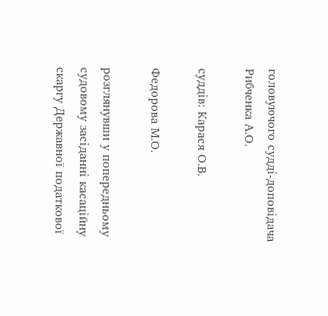головуючого судді-доповідача Рибченка А.О.

суддів: Карася О.В.

Федорова М.О.

розглянувши у попередньому судовому засіданні касаційну скаргу Державної податкової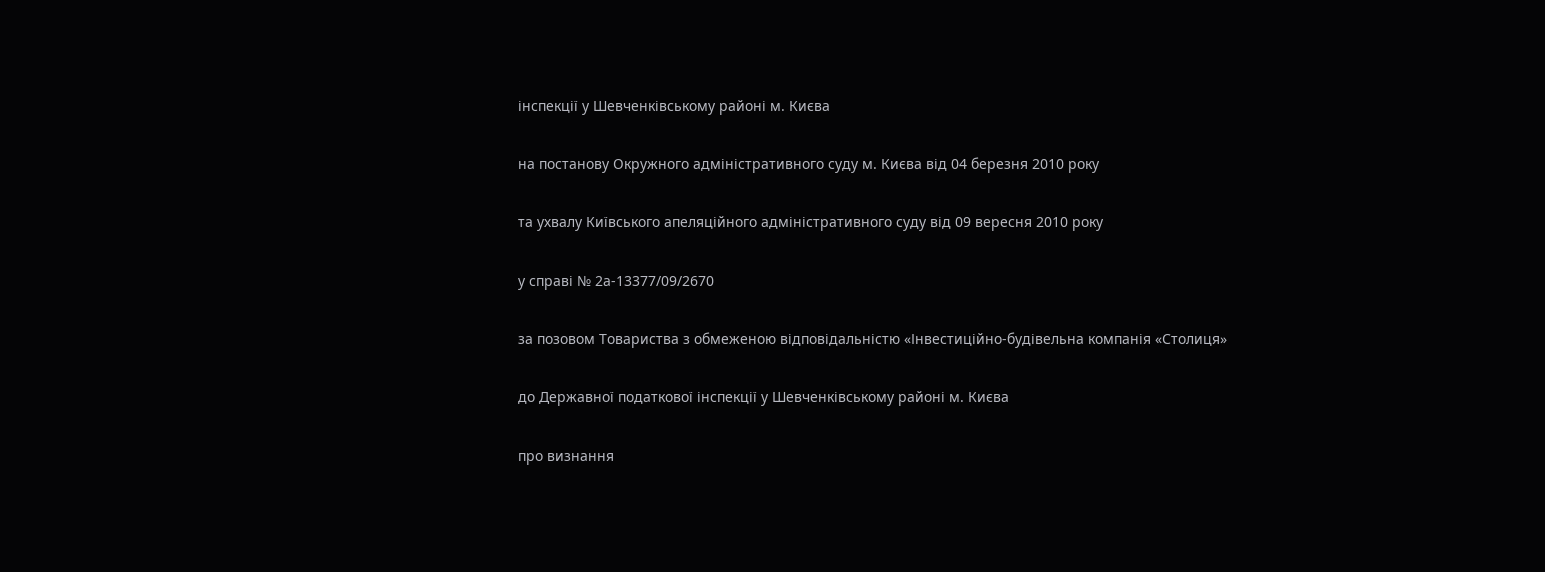інспекції у Шевченківському районі м. Києва

на постанову Окружного адміністративного суду м. Києва від 04 березня 2010 року

та ухвалу Київського апеляційного адміністративного суду від 09 вересня 2010 року

у справі № 2а-13377/09/2670

за позовом Товариства з обмеженою відповідальністю «Інвестиційно-будівельна компанія «Столиця»

до Державної податкової інспекції у Шевченківському районі м. Києва

про визнання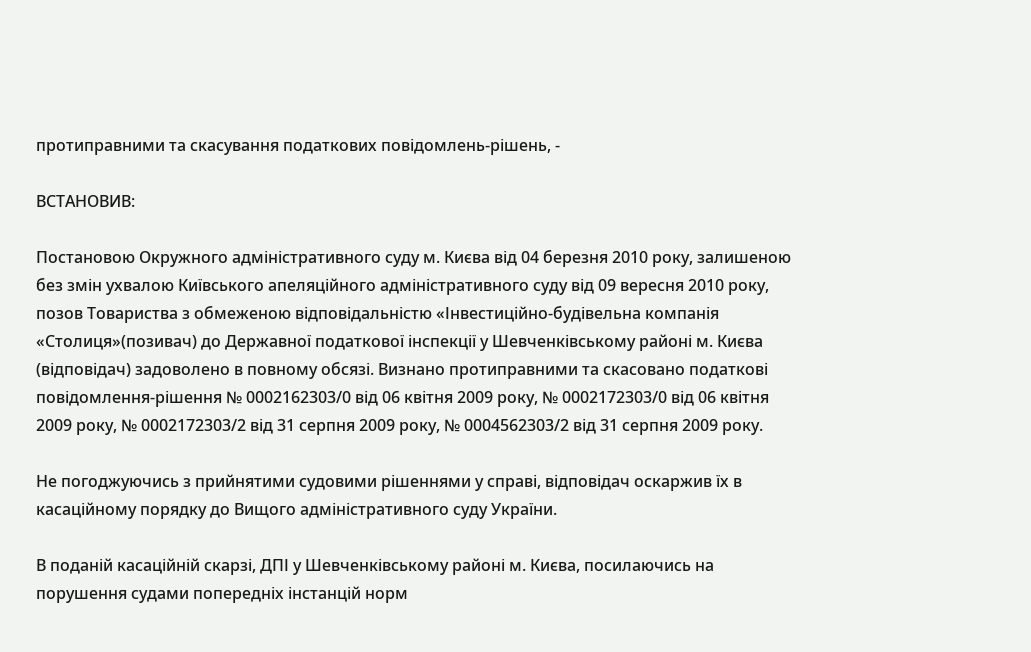протиправними та скасування податкових повідомлень-рішень, -

ВСТАНОВИВ:

Постановою Окружного адміністративного суду м. Києва від 04 березня 2010 року, залишеною без змін ухвалою Київського апеляційного адміністративного суду від 09 вересня 2010 року, позов Товариства з обмеженою відповідальністю «Інвестиційно-будівельна компанія «Столиця»(позивач) до Державної податкової інспекції у Шевченківському районі м. Києва (відповідач) задоволено в повному обсязі. Визнано протиправними та скасовано податкові повідомлення-рішення № 0002162303/0 від 06 квітня 2009 року, № 0002172303/0 від 06 квітня 2009 року, № 0002172303/2 від 31 серпня 2009 року, № 0004562303/2 від 31 серпня 2009 року.

Не погоджуючись з прийнятими судовими рішеннями у справі, відповідач оскаржив їх в касаційному порядку до Вищого адміністративного суду України.

В поданій касаційній скарзі, ДПІ у Шевченківському районі м. Києва, посилаючись на порушення судами попередніх інстанцій норм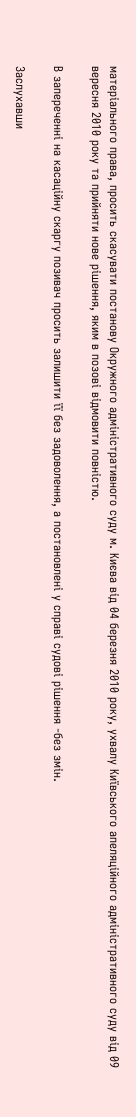матеріального права, просить скасувати постанову Окружного адміністративного суду м. Києва від 04 березня 2010 року, ухвалу Київського апеляційного адміністративного суду від 09 вересня 2010 року та прийняти нове рішення, яким в позові відмовити повністю.

В запереченні на касаційну скаргу позивач просить залишити її без задоволення, а постановлені у справі судові рішення -без змін.

Заслухавши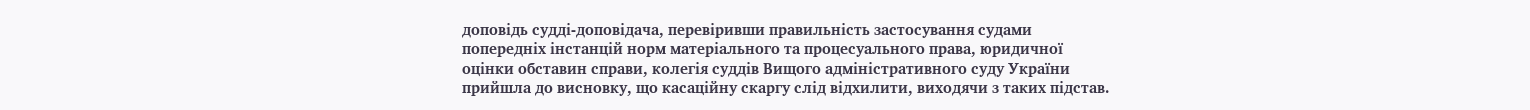доповідь судді-доповідача, перевіривши правильність застосування судами попередніх інстанцій норм матеріального та процесуального права, юридичної оцінки обставин справи, колегія суддів Вищого адміністративного суду України прийшла до висновку, що касаційну скаргу слід відхилити, виходячи з таких підстав.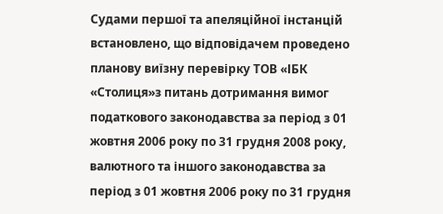Судами першої та апеляційної інстанцій встановлено, що відповідачем проведено планову виїзну перевірку ТОВ «ІБК «Столиця»з питань дотримання вимог податкового законодавства за період з 01 жовтня 2006 року по 31 грудня 2008 року, валютного та іншого законодавства за період з 01 жовтня 2006 року по 31 грудня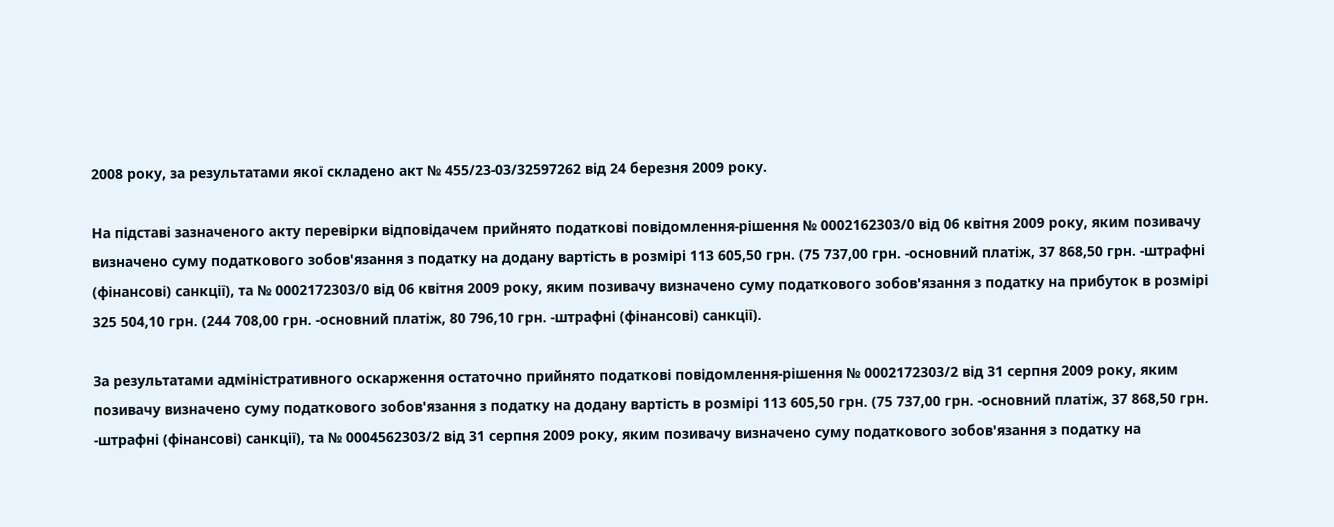2008 року, за результатами якої складено акт № 455/23-03/32597262 від 24 березня 2009 року.

На підставі зазначеного акту перевірки відповідачем прийнято податкові повідомлення-рішення № 0002162303/0 від 06 квітня 2009 року, яким позивачу визначено суму податкового зобов'язання з податку на додану вартість в розмірі 113 605,50 грн. (75 737,00 грн. -основний платіж, 37 868,50 грн. -штрафні (фінансові) санкції), та № 0002172303/0 від 06 квітня 2009 року, яким позивачу визначено суму податкового зобов'язання з податку на прибуток в розмірі 325 504,10 грн. (244 708,00 грн. -основний платіж, 80 796,10 грн. -штрафні (фінансові) санкції).

За результатами адміністративного оскарження остаточно прийнято податкові повідомлення-рішення № 0002172303/2 від 31 серпня 2009 року, яким позивачу визначено суму податкового зобов'язання з податку на додану вартість в розмірі 113 605,50 грн. (75 737,00 грн. -основний платіж, 37 868,50 грн. -штрафні (фінансові) санкції), та № 0004562303/2 від 31 серпня 2009 року, яким позивачу визначено суму податкового зобов'язання з податку на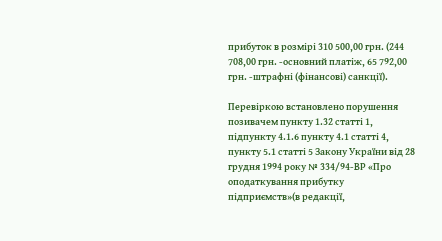прибуток в розмірі 310 500,00 грн. (244 708,00 грн. -основний платіж, 65 792,00 грн. -штрафні (фінансові) санкції).

Перевіркою встановлено порушення позивачем пункту 1.32 статті 1, підпункту 4.1.6 пункту 4.1 статті 4, пункту 5.1 статті 5 Закону України від 28 грудня 1994 року № 334/94-ВР «Про оподаткування прибутку підприємств»(в редакції,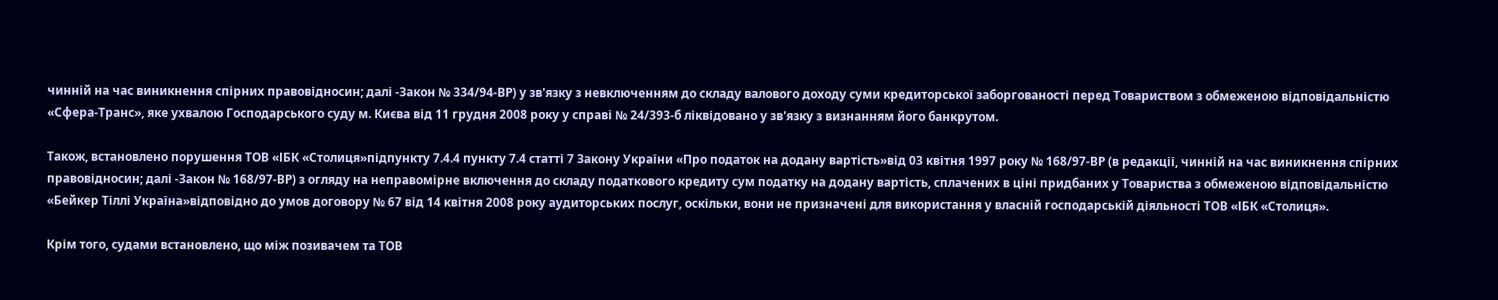чинній на час виникнення спірних правовідносин; далі -Закон № 334/94-ВР) у зв'язку з невключенням до складу валового доходу суми кредиторської заборгованості перед Товариством з обмеженою відповідальністю «Сфера-Транс», яке ухвалою Господарського суду м. Києва від 11 грудня 2008 року у справі № 24/393-б ліквідовано у зв'язку з визнанням його банкрутом.

Також, встановлено порушення ТОВ «ІБК «Столиця»підпункту 7.4.4 пункту 7.4 статті 7 Закону України «Про податок на додану вартість»від 03 квітня 1997 року № 168/97-ВР (в редакції, чинній на час виникнення спірних правовідносин; далі -Закон № 168/97-ВР) з огляду на неправомірне включення до складу податкового кредиту сум податку на додану вартість, сплачених в ціні придбаних у Товариства з обмеженою відповідальністю «Бейкер Тіллі Україна»відповідно до умов договору № 67 від 14 квітня 2008 року аудиторських послуг, оскільки, вони не призначені для використання у власній господарській діяльності ТОВ «ІБК «Столиця».

Крім того, судами встановлено, що між позивачем та ТОВ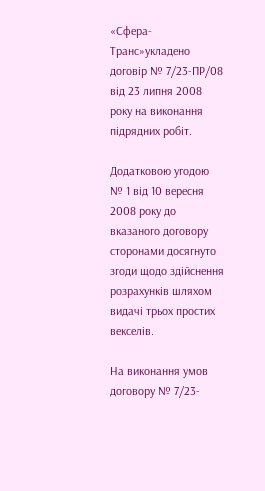«Сфера-Транс»укладено договір № 7/23-ПР/08 від 23 липня 2008 року на виконання підрядних робіт.

Додатковою угодою № 1 від 10 вересня 2008 року до вказаного договору сторонами досягнуто згоди щодо здійснення розрахунків шляхом видачі трьох простих векселів.

На виконання умов договору № 7/23-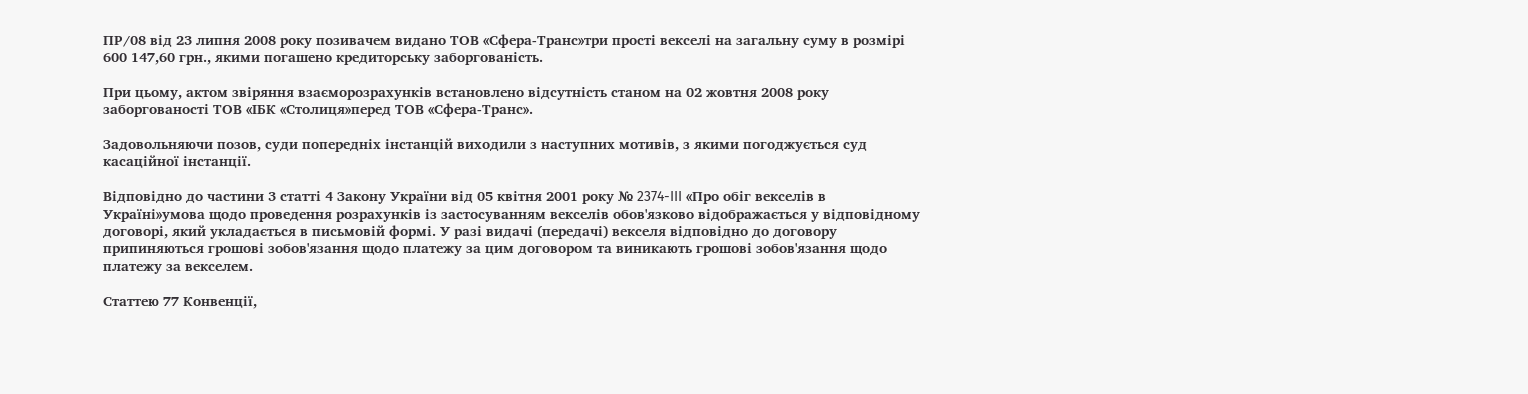ПР/08 від 23 липня 2008 року позивачем видано ТОВ «Сфера-Транс»три прості векселі на загальну суму в розмірі 600 147,60 грн., якими погашено кредиторську заборгованість.

При цьому, актом звіряння взаєморозрахунків встановлено відсутність станом на 02 жовтня 2008 року заборгованості ТОВ «ІБК «Столиця»перед ТОВ «Сфера-Транс».

Задовольняючи позов, суди попередніх інстанцій виходили з наступних мотивів, з якими погоджується суд касаційної інстанції.

Відповідно до частини 3 статті 4 Закону України від 05 квітня 2001 року № 2374-III «Про обіг векселів в Україні»умова щодо проведення розрахунків із застосуванням векселів обов'язково відображається у відповідному договорі, який укладається в письмовій формі. У разі видачі (передачі) векселя відповідно до договору припиняються грошові зобов'язання щодо платежу за цим договором та виникають грошові зобов'язання щодо платежу за векселем.

Статтею 77 Конвенції,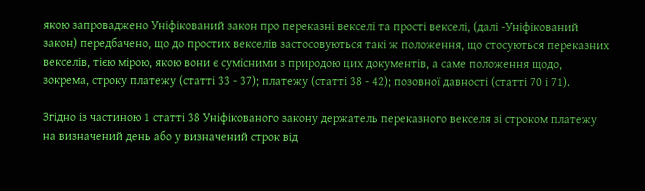якою запроваджено Уніфікований закон про переказні векселі та прості векселі, (далі -Уніфікований закон) передбачено, що до простих векселів застосовуються такі ж положення, що стосуються переказних векселів, тією мірою, якою вони є сумісними з природою цих документів, а саме положення щодо, зокрема, строку платежу (статті 33 - 37); платежу (статті 38 - 42); позовної давності (статті 70 і 71).

Згідно із частиною 1 статті 38 Уніфікованого закону держатель переказного векселя зі строком платежу на визначений день або у визначений строк від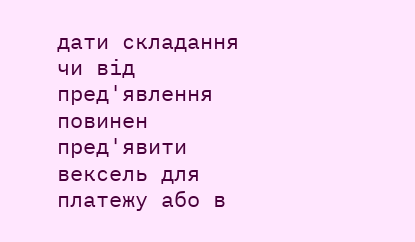дати складання чи від пред'явлення повинен пред'явити вексель для платежу або в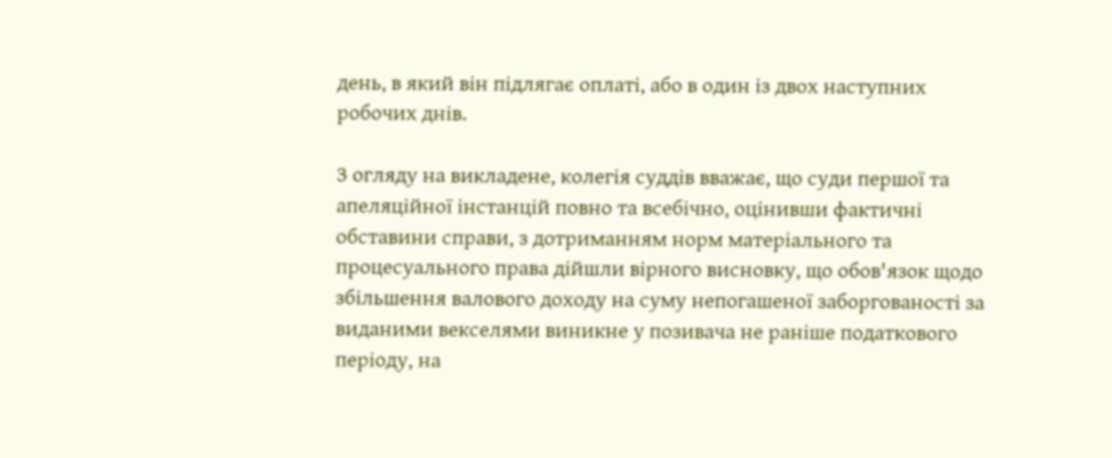день, в який він підлягає оплаті, або в один із двох наступних робочих днів.

З огляду на викладене, колегія суддів вважає, що суди першої та апеляційної інстанцій повно та всебічно, оцінивши фактичні обставини справи, з дотриманням норм матеріального та процесуального права дійшли вірного висновку, що обов'язок щодо збільшення валового доходу на суму непогашеної заборгованості за виданими векселями виникне у позивача не раніше податкового періоду, на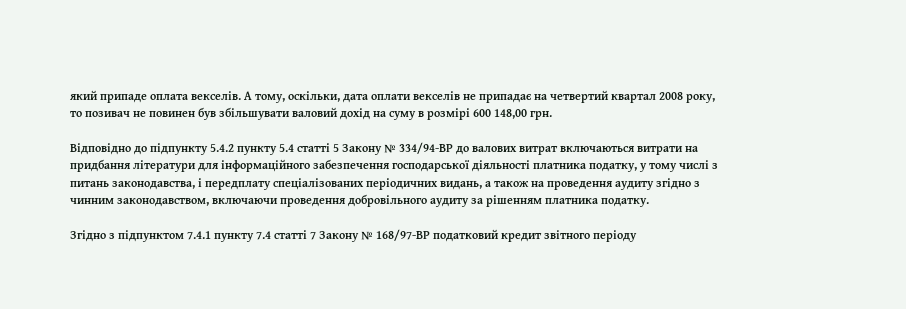який припаде оплата векселів. А тому, оскільки, дата оплати векселів не припадає на четвертий квартал 2008 року, то позивач не повинен був збільшувати валовий дохід на суму в розмірі 600 148,00 грн.

Відповідно до підпункту 5.4.2 пункту 5.4 статті 5 Закону № 334/94-ВР до валових витрат включаються витрати на придбання літератури для інформаційного забезпечення господарської діяльності платника податку, у тому числі з питань законодавства, і передплату спеціалізованих періодичних видань, а також на проведення аудиту згідно з чинним законодавством, включаючи проведення добровільного аудиту за рішенням платника податку.

Згідно з підпунктом 7.4.1 пункту 7.4 статті 7 Закону № 168/97-ВР податковий кредит звітного періоду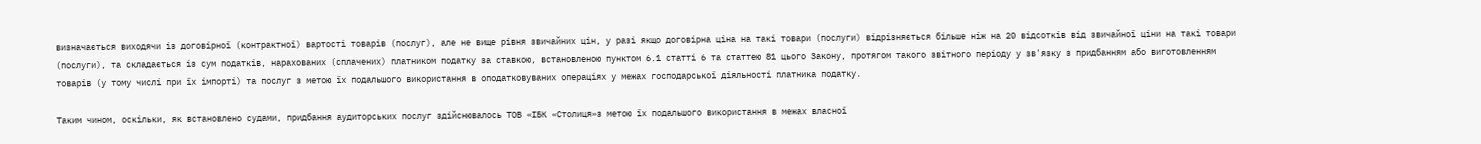визначається виходячи із договірної (контрактної) вартості товарів (послуг), але не вище рівня звичайних цін, у разі якщо договірна ціна на такі товари (послуги) відрізняється більше ніж на 20 відсотків від звичайної ціни на такі товари (послуги), та складається із сум податків, нарахованих (сплачених) платником податку за ставкою, встановленою пунктом 6.1 статті 6 та статтею 81 цього Закону, протягом такого звітного періоду у зв'язку з придбанням або виготовленням товарів (у тому числі при їх імпорті) та послуг з метою їх подальшого використання в оподатковуваних операціях у межах господарської діяльності платника податку.

Таким чином, оскільки, як встановлено судами, придбання аудиторських послуг здійснювалось ТОВ «ІБК «Столиця»з метою їх подальшого використання в межах власної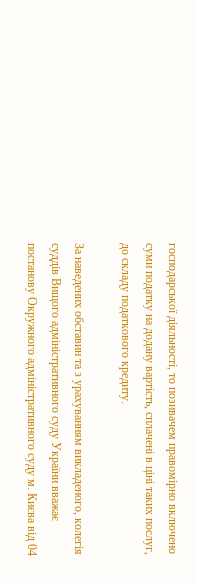господарської діяльності, то позивачем правомірно включено суми податку на додану вартість, сплачені в ціні таких послуг, до складу податкового кредиту.

За наведених обставин та з урахуванням викладеного, колегія суддів Вищого адміністративного суду України вважає постанову Окружного адміністративного суду м. Києва від 04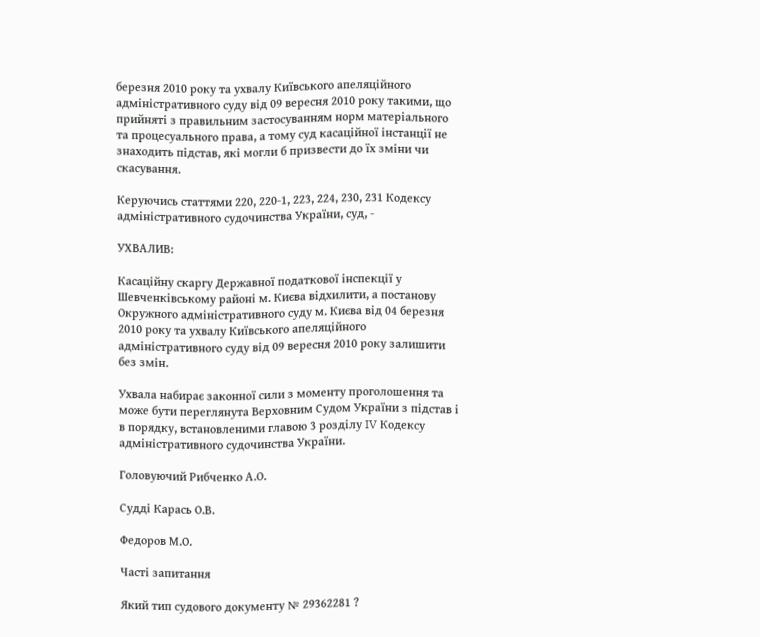березня 2010 року та ухвалу Київського апеляційного адміністративного суду від 09 вересня 2010 року такими, що прийняті з правильним застосуванням норм матеріального та процесуального права, а тому суд касаційної інстанції не знаходить підстав, які могли б призвести до їх зміни чи скасування.

Керуючись статтями 220, 220-1, 223, 224, 230, 231 Кодексу адміністративного судочинства України, суд, -

УХВАЛИВ:

Касаційну скаргу Державної податкової інспекції у Шевченківському районі м. Києва відхилити, а постанову Окружного адміністративного суду м. Києва від 04 березня 2010 року та ухвалу Київського апеляційного адміністративного суду від 09 вересня 2010 року залишити без змін.

Ухвала набирає законної сили з моменту проголошення та може бути переглянута Верховним Судом України з підстав і в порядку, встановленими главою 3 розділу IV Кодексу адміністративного судочинства України.

Головуючий Рибченко А.О.

Судді Карась О.В.

Федоров М.О.

Часті запитання

Який тип судового документу № 29362281 ?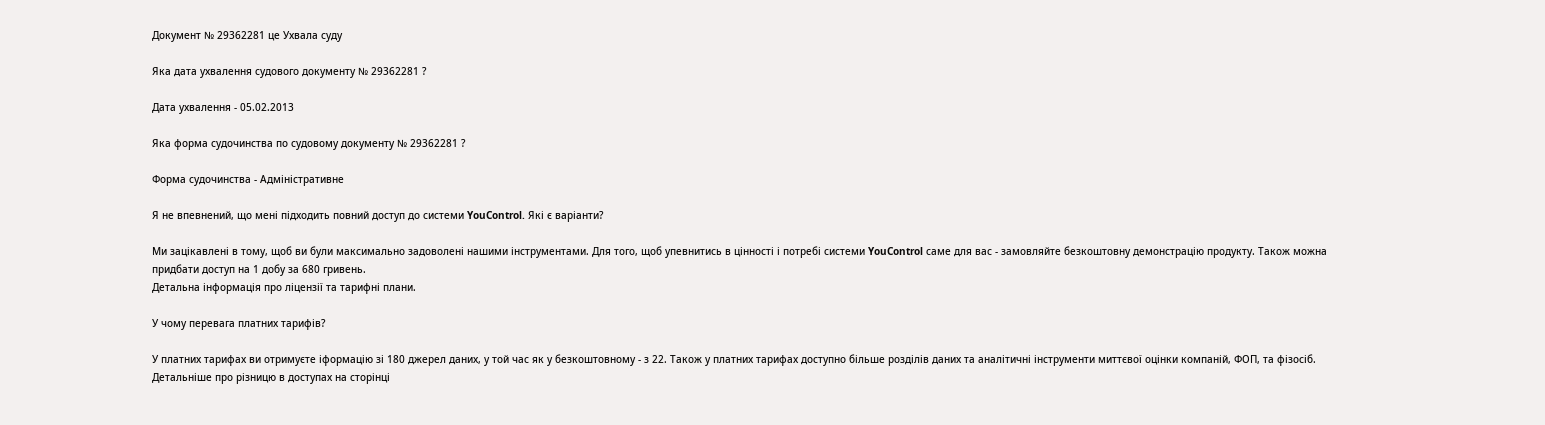Документ № 29362281 це Ухвала суду

Яка дата ухвалення судового документу № 29362281 ?

Дата ухвалення - 05.02.2013

Яка форма судочинства по судовому документу № 29362281 ?

Форма судочинства - Адміністративне

Я не впевнений, що мені підходить повний доступ до системи YouControl. Які є варіанти?

Ми зацікавлені в тому, щоб ви були максимально задоволені нашими інструментами. Для того, щоб упевнитись в цінності і потребі системи YouControl саме для вас - замовляйте безкоштовну демонстрацію продукту. Також можна придбати доступ на 1 добу за 680 гривень.
Детальна інформація про ліцензії та тарифні плани.

У чому перевага платних тарифів?

У платних тарифах ви отримуєте іформацію зі 180 джерел даних, у той час як у безкоштовному - з 22. Також у платних тарифах доступно більше розділів даних та аналітичні інструменти миттєвої оцінки компаній, ФОП, та фізосіб.
Детальніше про різницю в доступах на сторінці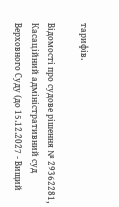тарифів.

Відомості про судове рішення № 29362281, Касаційний адміністративний суд Верховного Суду (до 15.12.2027 - Вищий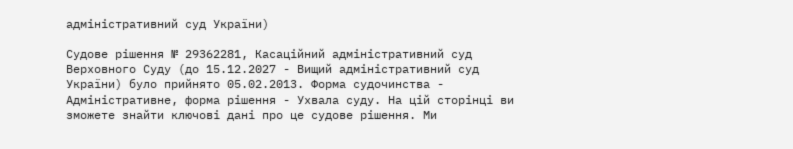адміністративний суд України)

Судове рішення № 29362281, Касаційний адміністративний суд Верховного Суду (до 15.12.2027 - Вищий адміністративний суд України) було прийнято 05.02.2013. Форма судочинства - Адміністративне, форма рішення - Ухвала суду. На цій сторінці ви зможете знайти ключові дані про це судове рішення. Ми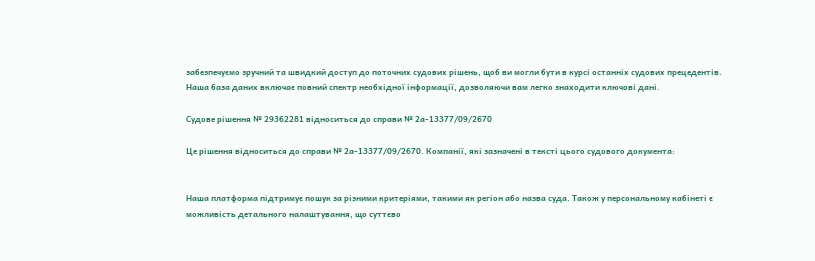забезпечуємо зручний та швидкий доступ до поточних судових рішень, щоб ви могли бути в курсі останніх судових прецедентів. Наша база даних включає повний спектр необхідної інформації, дозволяючи вам легко знаходити ключові дані.

Судове рішення № 29362281 відноситься до справи № 2а-13377/09/2670

Це рішення відноситься до справи № 2а-13377/09/2670. Компанії, які зазначені в тексті цього судового документа:


Наша платформа підтримує пошук за різними критеріями, такими як регіон або назва суда. Також у персональному кабінеті є можливість детального налаштування, що суттєво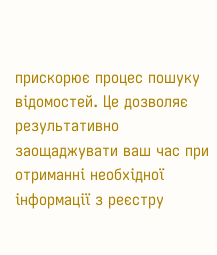прискорює процес пошуку відомостей. Це дозволяє результативно заощаджувати ваш час при отриманні необхідної інформації з реєстру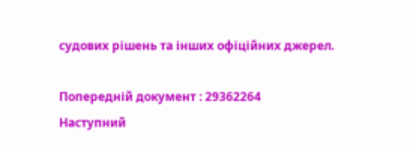судових рішень та інших офіційних джерел.

Попередній документ : 29362264
Наступний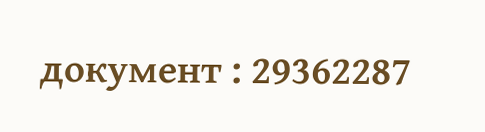документ : 29362287